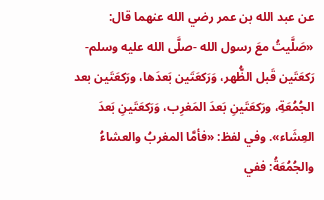عن عبد الله بن عمر رضي الله عنهما قال: «صَلَّيتُ معَ رسول الله -صلَّى الله عليه وسلم- رَكعَتَين قَبل الظُّهر، وَرَكعَتَين بَعدَها، ورَكعَتَين بعد الجُمُعَةِ، ورَكعَتَينِ بَعدَ المَغرِب، وَرَكعَتَينِ بَعدَ العِشَاء». وفي لفظ: «فأمَّا المغربُ والعشاءُ والجُمُعَةُ: ففي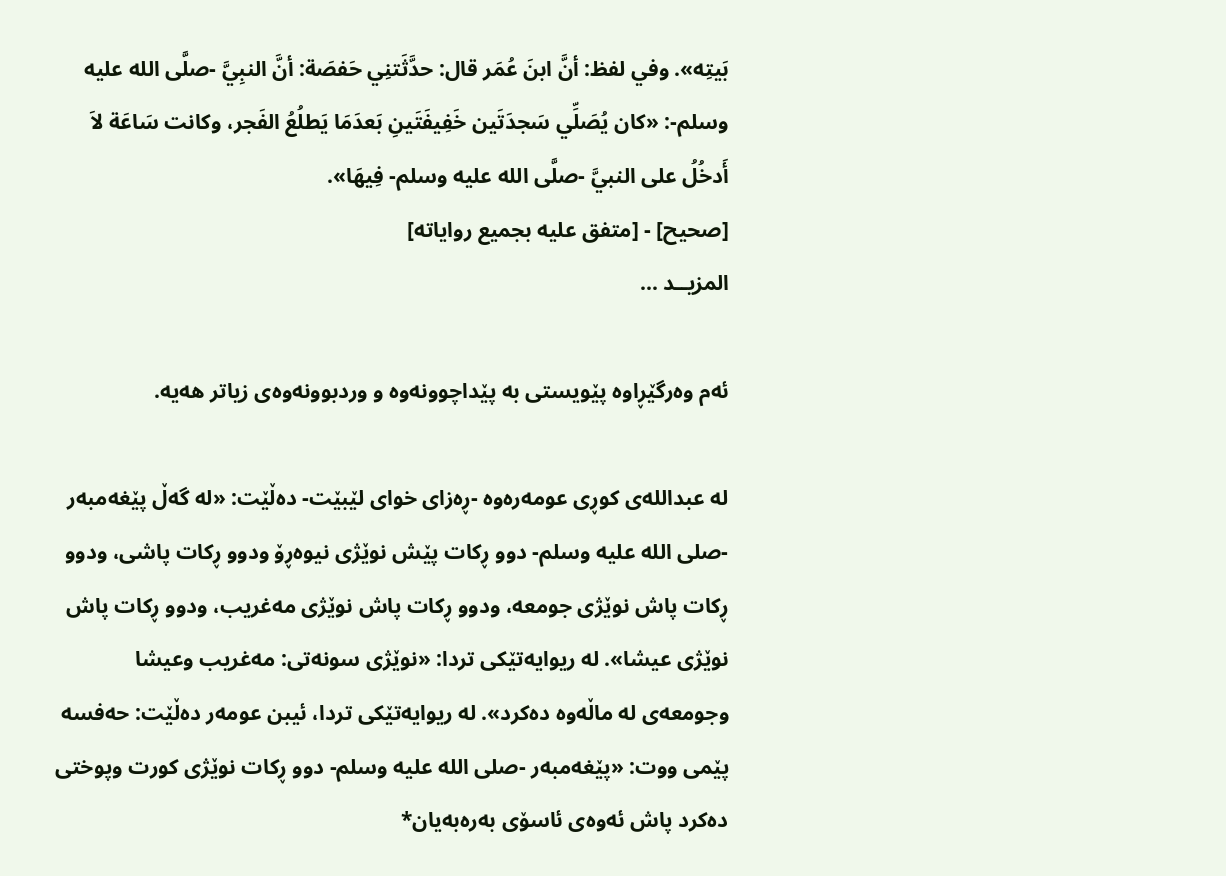بَيتِه». وفي لفظ: أنَّ ابنَ عُمَر قال: حدَّثَتنِي حَفصَة: أنَّ النبِيَّ -صلَّى الله عليه وسلم-: «كان يُصَلِّي سَجدَتَين خَفِيفَتَينِ بَعدَمَا يَطلُعُ الفَجر، وكانت سَاعَة لاَ أَدخُلُ على النبيَّ -صلَّى الله عليه وسلم- فِيهَا».
[صحيح] - [متفق عليه بجميع رواياته]
المزيــد ...

ئەم وەرگێڕاوە پێویستی بە پێداچوونەوە و وردبوونەوەی زیاتر هەیە.

لە عبداللەی کوڕی عومەرەوە -ڕەزای خوای لێبێت- دەڵێت: «لە گەڵ پێغەمبەر -صلى اللە علیە وسلم- دوو ڕکات پێش نوێژی نیوەڕۆ ودوو ڕکات پاشی، ودوو ڕکات پاش نوێژی جومعە، ودوو ڕکات پاش نوێژی مەغریب، ودوو ڕکات پاش نوێژی عیشا». لە ریوایەتێکی تردا: «نوێژی سونەتی: مەغریب وعیشا وجومعەی لە ماڵەوە دەکرد». لە ریوایەتێکی تردا، ئیبن عومەر دەڵێت: حەفسە پێمی ووت: «پێغەمبەر -صلى اللە علیە وسلم- دوو ڕکات نوێژی کورت وپوختی دەکرد پاش ئەوەی ئاسۆی بەرەبەیان*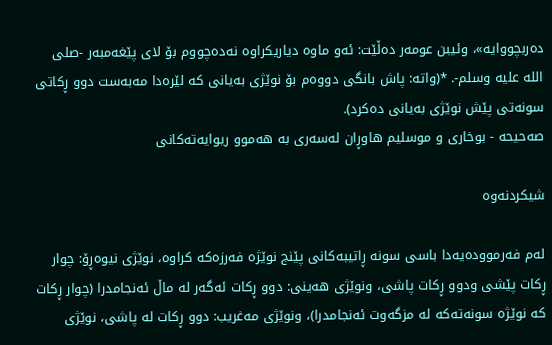دەربچووایە»، وئیبن عومەر دەڵێت: ئەو ماوە دیاریکراوە نەدەچووم بۆ لای پێغەمبەر -صلى اللە علیە وسلم-. *(واتە: پاش بانگی دووەم بۆ نوێژی بەیانی کە لێرەدا مەبەست دوو ڕکاتی سونەتی پێش نوێژی بەیانی دەکرد).
صەحیحە - بوخاری و موسلیم هاوڕان لەسەری بە ھەموو ریوایەتەکانی

شیکردنەوە

لەم فەرموودەیەدا باسی سونە ڕاتیبەکانی پێنج نوێژە فەرزەکە کراوە، نوێژی نیوەڕۆ: چوار ڕکات پێشی ودوو ڕکات پاشی، ونوێژی هەینی: دوو ڕکات ئەگەر لە ماڵ ئەنجامدرا (چوار ڕکات کە نوێژە سونەتەکە لە مزگەوت ئەنجامدرا)، ونوێژی مەغریب: دوو ڕکات لە پاشی، نوێژی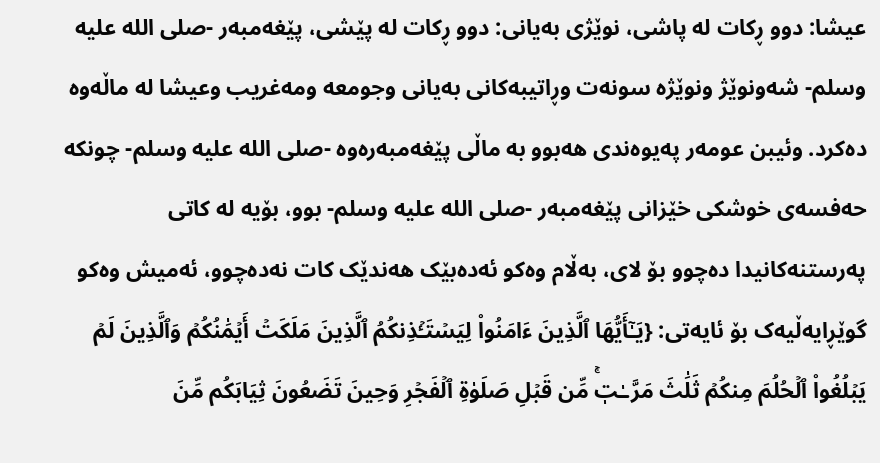عیشا: دوو ڕکات لە پاشی، نوێژی بەیانی: دوو ڕکات لە پێشی، پێغەمبەر -صلى اللە علیە وسلم- شەونوێژ ونوێژە سونەت وڕاتیبەکانی بەیانی وجومعە ومەغریب وعیشا لە ماڵەوە دەکرد. وئیبن عومەر پەیوەندی هەبوو بە ماڵی پێغەمبەرەوە -صلى اللە علیە وسلم- چونکە حەفسەی خوشکی خێزانی پێغەمبەر -صلى اللە علیە وسلم- بوو، بۆیە لە کاتی پەرستنەکانیدا دەچوو بۆ لای، بەڵام وەکو ئەدەبێک هەندێک کات نەدەچوو، ئەمیش وەکو گوێڕایەڵیەک بۆ ئایەتی: {يَـٰٓأَيُّهَا ٱلَّذِينَ ءَامَنُواْ لِيَسۡتَـٔۡذِنكُمُ ٱلَّذِينَ مَلَكَتۡ أَيۡمَٰنُكُمۡ وَٱلَّذِينَ لَمۡ يَبۡلُغُواْ ٱلۡحُلُمَ مِنكُمۡ ثَلَٰثَ مَرَّـٰتٖۚ مِّن قَبۡلِ صَلَوٰةِ ٱلۡفَجۡرِ وَحِينَ تَضَعُونَ ثِيَابَكُم مِّنَ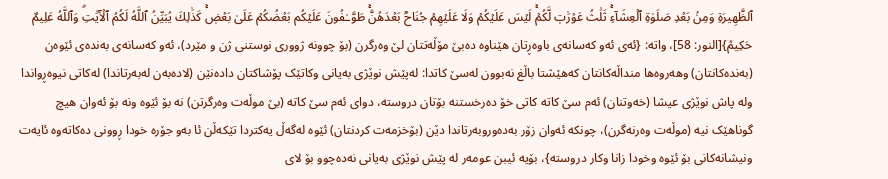ٱلظَّهِيرَةِ وَمِنۢ بَعۡدِ صَلَوٰةِ ٱلۡعِشَآءِۚ ثَلَٰثُ عَوۡرَٰتٖ لَّكُمۡۚ لَيۡسَ عَلَيۡكُمۡ وَلَا عَلَيۡهِمۡ جُنَاحُۢ بَعۡدَهُنَّۚ طَوَّـٰفُونَ عَلَيۡكُم بَعۡضُكُمۡ عَلَىٰ بَعۡضٖۚ كَذَٰلِكَ يُبَيِّنُ ٱللَّهُ لَكُمُ ٱلۡأٓيَٰتِۗ وَٱللَّهُ عَلِيمٌ حَكِيمٞ}[النور: 58]، واته: {ئەی ئەو کەسانەی باوەڕتان ھێناوە دەبێ مۆڵەتتان لێ وەرگرن (بۆ چوونە ژووری نوستنی ژن و مێرد)، ئەو کەسانەی بەندەی ئێوەن (بەندەکانتان) وھەروەھا منداڵەکانتان کەھێشتا باڵغ نەبوون لەسێ کاتدا: لەپێش نوێژی بەیانی وکاتێک پۆشاکتان دادەنێن (لادەبەن لەبەرتاندا) لەکاتی نیوەڕواندا ولە پاش نوێژی عیشا (خەوتنان) ئەم سێ کاتە کاتی خۆ دەرخستنە بۆتان دروستە، دوای ئەم سێ کاتە (بێ موڵەت وەرگرتن) نە بۆ ئێوە ونە بۆ ئەوان ھیچ گوناھێک نیە (موڵەت وەرنەگرن)، چونکە ئەوان زۆر بەدەوروبەرتاندا دێن (بۆخزمەت کردنتان) ئێوە لەگەڵ یەکتردا تێکەڵن ئا بەو جۆرە خودا ڕوونی دەکاتەوە ئایەت ونیشانەکانی بۆ ئێوە وخودا زانا وکار دروستە}، بۆیە ئیبن عومەر لە پێش نوێژی بەیانی نەدەچوو بۆ لای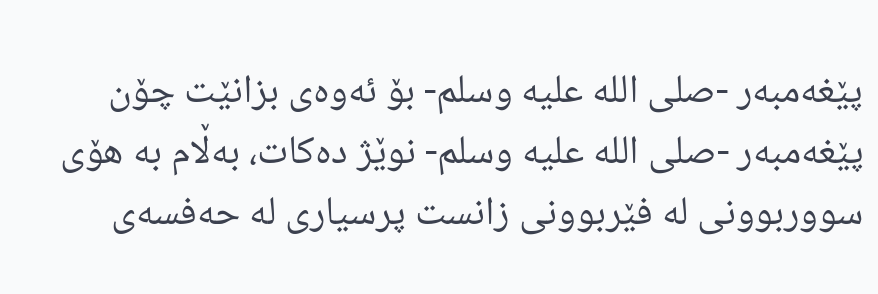پێغەمبەر -صلى اللە علیە وسلم- بۆ ئەوەی بزانێت چۆن پێغەمبەر -صلى اللە علیە وسلم- نوێژ دەکات، بەڵام بە هۆی سووربوونی لە فێربوونی زانست پرسیاری لە حەفسەی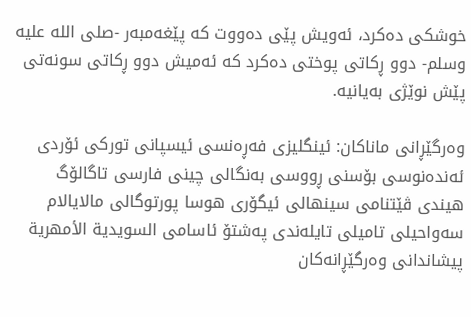خوشکی دەکرد، ئەویش پێی دەووت کە پێغەمبەر -صلى اللە علیە وسلم- دوو ڕکاتی پوختی دەکرد کە ئەمیش دوو ڕکاتی سونەتی پێش نوێژی بەیانیە.

وه‌رگێڕانی ماناكان: ئینگلیزی فەڕەنسی ئیسپانی تورکی ئۆردی ئەندەنوسی بۆسنی ڕووسی بەنگالی چینی فارسی تاگالۆگ هیندی ڤێتنامی سینهالی ئیگۆری هوسا پورتوگالی مالایالام سه‌واحیلی تامیلی تایلەندی پەشتۆ ئاسامی السويدية الأمهرية
پیشاندانی وەرگێڕانەکان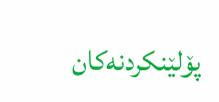پۆلێنکردنەکان